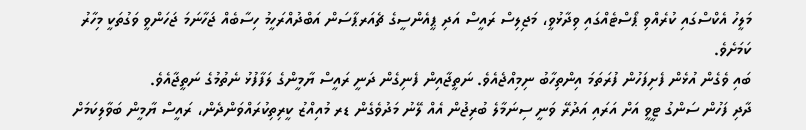މަލީހު އެކްސްގައި ކުރެއްވި ޕޯސްޓެއްގައި ވިދާޅުވީ، މަޖިލިސް ރައީސް އަދި ޕީއެންސީގެ ޗެއަރޕާސަން އަބްދުއްރަހީމު ހިސާބެއް ޖަހާނަމަ ޖަހަންވީ ވަގުތަކީ މިހާރު ކަމަށެވެ.
ބައި ވެގެން އުޅެން ފެށިފަހުން ފުރަތަމަ އިންތިހާބު ނިމިއްޖެއެވެ. ނަތީޖާއިން ފެނިގެން ދަނީ ރައީސް ޔާމީންގެ ލަފާފުޅު ނެތުމުގެ ނަތީޖާއެވެ.
ދާދި ފަހުން ސަންގު ޓީވީ އަށް އަރައި އަދުރޭ ވަނީ ސިނަމާލެ ބުރިޖުން އެއް ލޭނު މަދުވެގެން ޑރ މުއިއްޒު ކީރިތިކުރައްވަންދެން، ރައީސް ޔާމީން ބަވާލިކަމަށް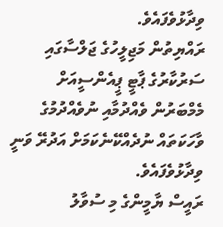ވިދާޅުވެފައެވެ.
ރައްޔިތުން މަޖިލީހުގެ ޖަލްސާގައި ސަރުކާރުގެ ޕާޓީ ޕީއެންސީއަށް މެމްބަރުން ވެއްދުމާއި ނުވެއްދުމުގެ ވާހަކަތައް ނުދެއްކޭނެކަމަށް އަދުރޭ ވަނީ ވިދާޅުވެފައެވެ.
ރައީސް ޔާމީންގެ މި ސުވާލު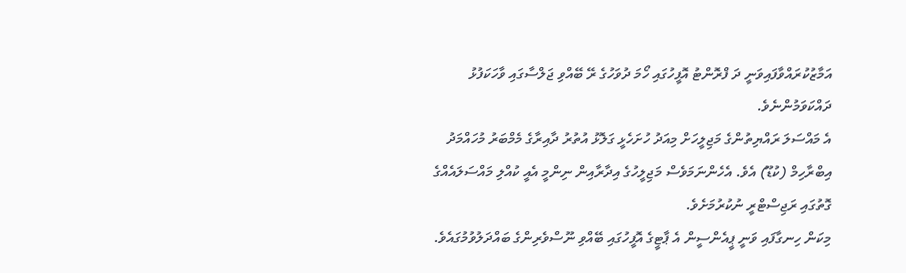އަމާޒުކުރައްވާފައިވަނީ ދަ ފްރޮންޓު އޮފީހުގައި ހޯމަ ދުވަހުގެ ރޭ ބޭއްވި ޖަލްސާގައި ވާހަކަފުޅު ދައްކަވަމުންނެވެ.
އެ މައްސަލަ ރައްޔިތުންގެ މަޖިލީހަށް މިއަދު ހުށަހެޅީ ގަލޮޅު އުތުރު ދާއިރާގެ މެމްބަރު މުހައްމަދު އިބްރާހިމް (ކުޑޫ) އެވެ. އެހެންނަމަވެސް މަޖިލީހުގެ އިދާރާއިން ނިންމީ އެއީ ކުއްލި މައްސަލައެއްގެ ގޮތުގައި ރަޖިސްޓްރީ ނުކުރުމަށެވެ.
މިކަން ހިނގާފައި ވަނީ ޕީއެންސީން އެ ޕާޓީގެ އޮފީހުގައި ބޭއްވި ނޫސްވެރިންގެ ބައްދަލުވުމުގައެވެ.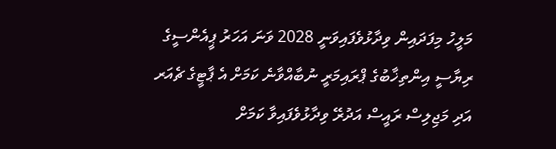މަލީހު މިފަދައިން ވިދާޅުވެފައިވަނީ 2028 ވަނަ އަހަރު ޕީއެންސީގެ ރިޔާސީ އިންތިޚާބުގެ ޕްރައިމަރީ ނުބާއްވާނެ ކަމަށް އެ ޕާޓީގެ ޗެއަރ އަދި މަޖިލިސް ރައީސް އަދުރޭ ވިދާޅުވެފައިވާ ކަމަށް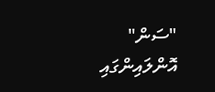"ސަން" އޮންލައިންގައި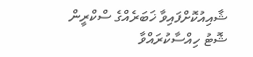ޝާއިއުކޮށްފައިވާ ޚަބަރެއްގެ ސްކްރީން ޝޮޓު ހިއްސާކުރައްވާ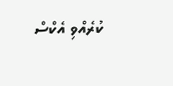ކުރެއްވި އެކްސް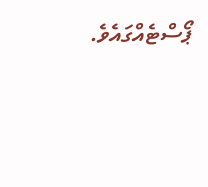ޕޯސްޓެއްގައެވެ.